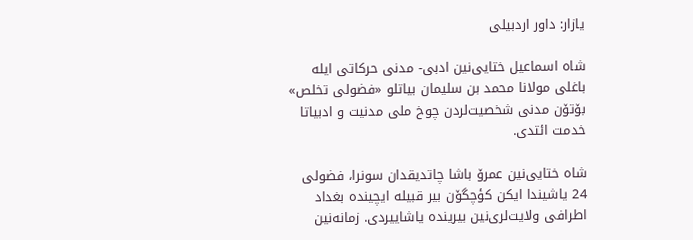یازار: داور اردبیلی

شاه اسماعیل ختایی‌نین ادبی- مدنی حرکاتی ایله باغلی مولانا محمد بن سلیمان بیاتلو «فضولی تخلص» بۆتۆن مدنی شخصیت‌لردن چوخ ملی مدنیت و ادبیاتا خدمت ائتدی.

شاه ختایی‌نین عمرۆ باشا چاتدیقدان سونرا، فضولی 24 یاشیندا ایکن کؤچگۆن بیر قبیله ایچینده بغداد اطرافی ولایت‌لری‌نین بیرینده یاشاییردی. زمانه‌نین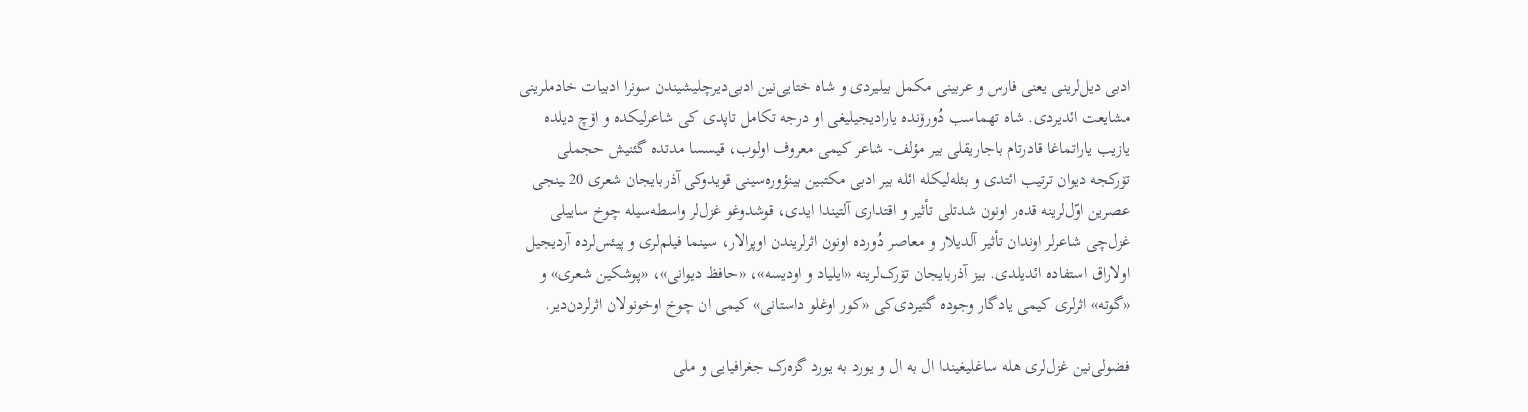ادبی دیل‌لرینی یعنی فارس و عربینی مکمل بیلیردی و شاه ختایی‌نین ادبی‌دیرچلیشیندن سونرا ادبیات خادملرینی مشایعت ائدیردی. شاه تهماسب دُورۆنده یارادیجیلیغی او درجه تکامل تاپدی کی شاعرلیکده و اۆچ دیلده یازیب یاراتماغا قادرتام باجاریقلی بیر مؤلف- شاعر کیمی معروف اولوب، قیسسا مدتده گئنیش حجملی تۆرکجه دیوان ترتیب ائتدی و بئله‌لیکله ائله بیر ادبی مکتبین بینؤوره‌سینی قویدوکی آذربایجان شعری 20 ـینجی عصرین اوّل‌لرینه قده‌ر اونون شدتلی تأثیر و اقتداری آلتیندا ایدی، قوشدوغو غزل‌لر واسطه‌سیله چوخ ساییلی غزل‌چی شاعرلر اوندان تأثیر آلدیلار و معاصر دُورده اونون اثرلریندن اوپرالار، سینما فیلم‌لری و پیئس‌لرده آردیجیل اولاراق استفاده ائدیلدی. بیز آذربایجان تۆرک‌لرینه «ایلیاد و اودیسه»، «حافظ دیوانی»، «پوشکین شعری» و «گوته» اثرلری کیمی یادگار وجوده گتیردی‌کی «کور اوغلو داستانی» کیمی ان چوخ اوخونولان اثرلردن‌دیر.

فضولی‌نین غزل‌لری هله ساغلیغیندا ال به ال و یورد به یورد گزه‌رک جغرافیایی و ملی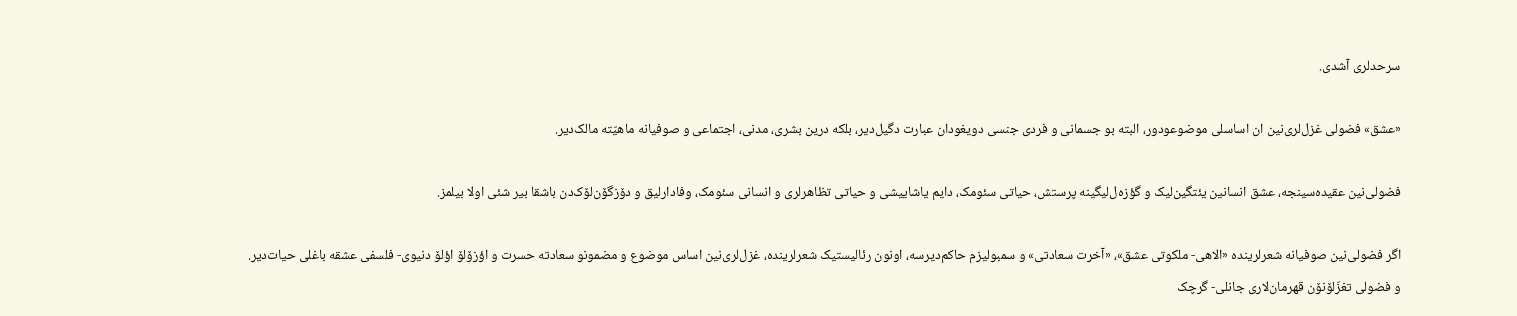سرحدلری آشدی.

«عشق» فضولی غزل‌لری‌نین ان اساسلی موضوعودور، البته بو جسمانی و فردی جنسی دویغودان عبارت دگیل‌دیر، بلکه درین بشری، مدنی، اجتماعی و صوفیانه ماهیّته مالک‌دیر.

فضولی‌نین عقیده‌سینجه، عشق انسانین یئتگین‌لیک و گؤزه‌ل‌لیگینه پرستش، حیاتی سئومک، دایم یاشاییشی و حیاتی تظاهرلری و انسانی سئومک، وفادارلیق و دۆزگۆن‌لۆک‌دن باشقا بیر شئی اولا بیلمز.

اگر فضولی‌نین صوفیانه شعرلرینده «الاهی- ملکوتی عشق»، «آخرت سعادتی» و سمبولیزم حاکم‌دیرسه، اونون رئالیستیک شعرلرینده، غزل‌لری‌نین اساس موضوع و مضمونو سعادته حسرت و اؤزۆلۆ اؤلۆ دنیوی- فلسفی عشقه باغلی حیات‌دیر. و فضولی تغزّلۆنۆن قهرمان‌لاری جانلی- گرچک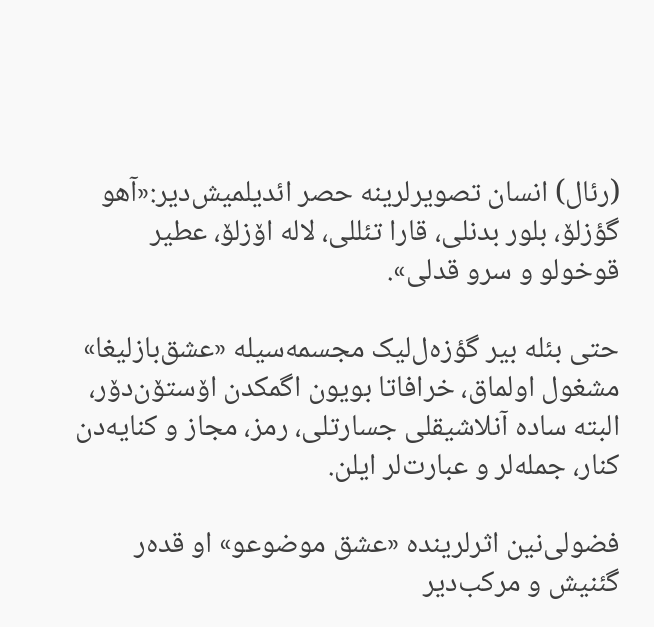(رئال) انسان تصویرلرینه حصر ائدیلمیش‌دیر:«آهو گؤزلۆ، بلور بدنلی، قارا تئللی، لاله اۆزلۆ، عطیر قوخولو و سرو قدلی».

حتی بئله بیر گؤزه‌ل‌لیک مجسمه‌سیله «عشق‌بازلیغا» مشغول اولماق، خرافاتا بویون اگمکدن اۆستۆن‌دۆر، البته ساده آنلاشیقلی جسارتلی، رمز، مجاز و کنایه‌دن کنار، جمله‌لر و عبارت‌لر ایلن.

فضولی‌نین اثرلرینده «عشق موضوعو» او قده‌ر گئنیش و مرکب‌دیر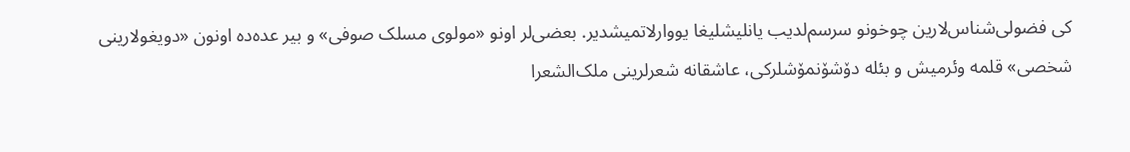کی فضولی‌شناس‌لارین چوخونو سرسم‌لدیب یانلیشلیغا یووارلاتمیشدیر. بعضی‌لر اونو «مولوی مسلک صوفی» و بیر عده‌ده اونون «دویغولارینی شخصی» قلمه وئرمیش و بئله دۆشۆنمۆشلرکی، عاشقانه شعرلرینی ملک‌الشعرا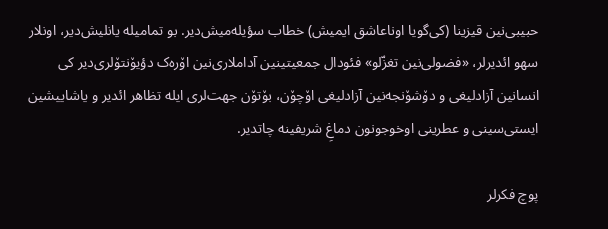حبیبی‌نین قیزینا (کی‌گویا ‌اونا‌عاشق ایمیش) خطاب سؤیله‌میش‌دیر. بو تمامیله یانلیش‌دیر، اونلار سهو ائدیرلر، «فضولی‌نین تغزّلو» فئودال جمعیتینین آداملاری‌نین اۆره‌ک دؤیۆنتۆلری‌دیر کی انسانین آزادلیغی و دۆشۆنجه‌نین آزادلیغی اۆچۆن، بۆتۆن جهت‌لری ایله تظاهر ائدیر و یاشاییشین ایستی‌سینی و عطرینی اوخوجونون دماغِ شریفینه چاتدیر.

پوچ فکرلر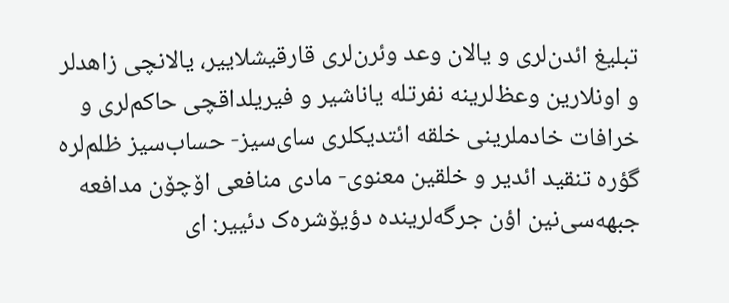تبلیغ ائدن‌لری و یالان وعد وئرن‌لری قارقیشلاییر، یالانچی زاهدلر و اونلارین وعظ‌لرینه نفرتله یاناشیر و فیریلداقچی حاکم‌لری و خرافات خادملرینی خلقه ائتدیکلری سای‌سیز- حساب‌سیز ظلم‌لره گؤره تنقید ائدیر و خلقین معنوی- مادی منافعی اۆچۆن مدافعه جبهه‌سی‌نین اؤن جرگه‌لرینده دؤیۆشره‌ک دئییر: ای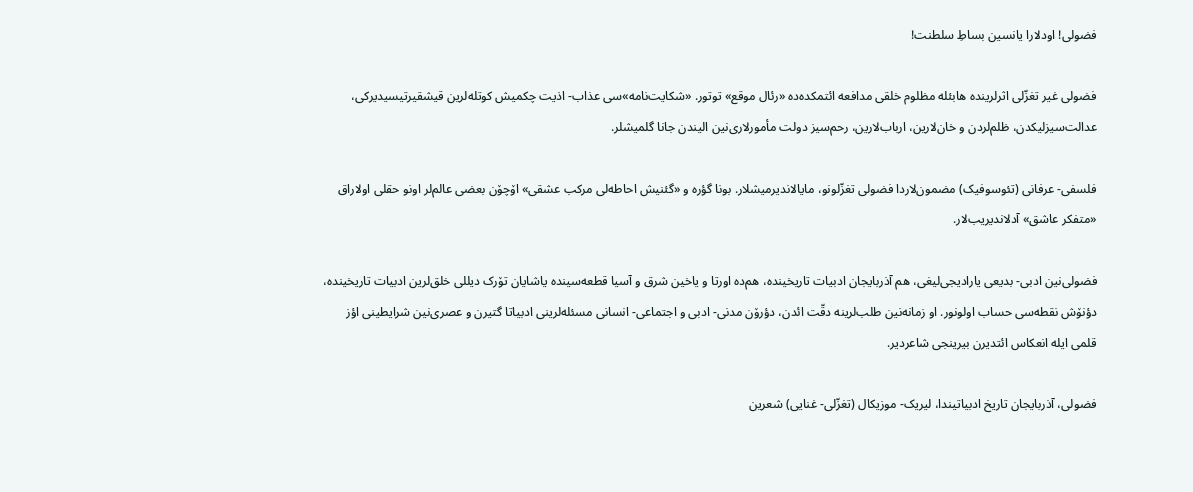فضولی! اودلارا یانسین بساطِ سلطنت!

فضولی غیر تغزّلی اثرلرینده هابئله مظلوم خلقی مدافعه ائتمکده‌ده «رئال موقع» توتور. «شکایت‌نامه»سی عذاب- اذیت چکمیش کوتله‌لرین قیشقیرتیسیدیرکی، عدالت‌سیزلیکدن، ظلم‌لردن و خان‌لارین، ارباب‌لارین، رحم‌سیز دولت مأمورلاری‌نین الیندن جانا گلمیشلر.

فلسفی- عرفانی (تئوسوفیک) مضمون‌لاردا فضولی تغزّلونو، مایالاندیرمیشلار. بونا گؤره و «گئنیش احاطه‌لی مرکب عشقی» اۆچۆن بعضی عالم‌لر اونو حقلی اولاراق «متفکر عاشق» آدلاندیریب‌لار.

فضولی‌نین ادبی- بدیعی یارادیجی‌لیغی، هم آذربایجان ادبیات تاریخینده، هم‌ده اورتا و یاخین شرق و آسیا قطعه‌سینده یاشایان تۆرک دیللی خلق‌لرین ادبیات تاریخینده، دؤنۆش نقطه‌سی حساب اولونور. او زمانه‌نین طلب‌لرینه دقّت ائدن، دؤرۆن مدنی- ادبی و اجتماعی- انسانی مسئله‌لرینی ادبیاتا گتیرن و عصری‌نین شرایطینی اؤز قلمی ایله انعکاس ائتدیر‌ن بیرینجی شاعردیر.

فضولی، آذربایجان تاریخ ادبیاتیندا، لیریک- موزیکال (تغزّلی- غنایی) شعرین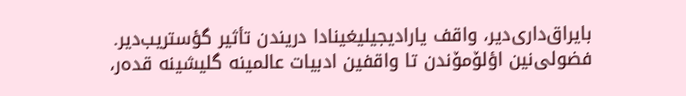بایراق‌داری‌دیر، واقف یارادیجیلیغینادا دریندن تأثیر گؤستریب‌دیر. فضولی‌نین اؤلۆمۆندن تا واقفین ادبیات عالمینه گلیشینه قده‌ر،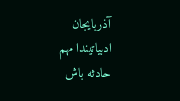آذربایجان ادبیاتیندا مهم حادثه باش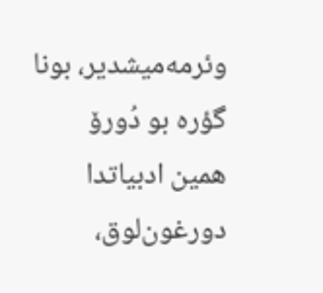وئرمه‌میشدیر، بونا گؤره بو دُورۆ همین ادبیاتدا دورغون‌لوق،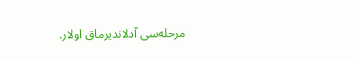مرحله‌سی آدلاندیرماق اولار.